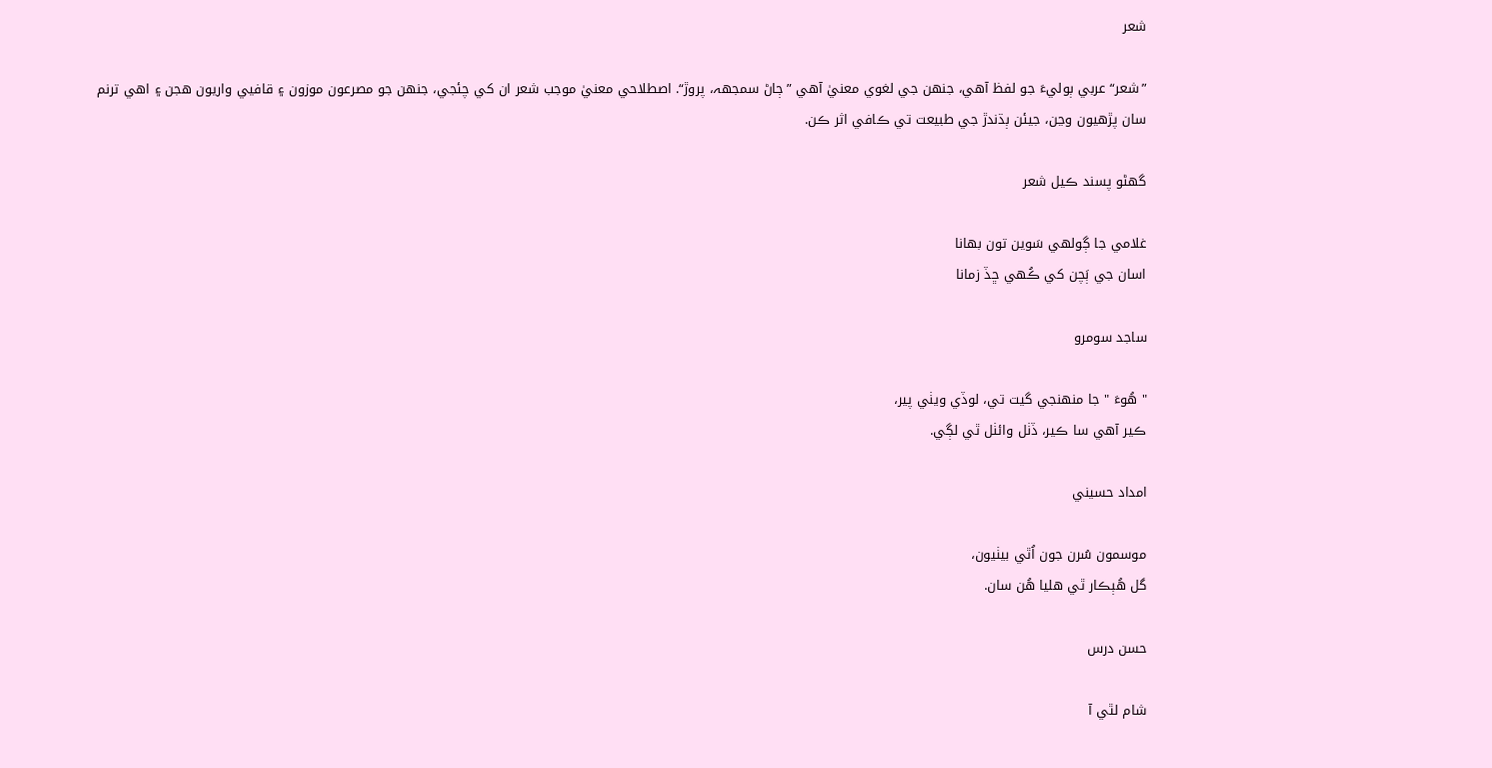شعر

”شعر“ عربي ٻوليءَ جو لفظ آھي، جنھن جي لغوي معنيٰ آھي ”ڄاڻ سمجهہ، پروڙ“. اصطلاحي معنيٰ موجب شعر ان کي چئجي، جنھن جو مصرعون موزون ۽ قافيي واريون ھجن ۽ اھي ترنم سان پڙهيون وڃن، جيئن ٻڌندڙ جي طبيعت تي ڪافي اثر ڪن.

گهڻو پسند ڪيل شعر

غلامي جا ڳولهي سَوين تون بهانا
اسان جي ٻَچن کي ڪُهي ڇڏ زمانا

ساجد سومرو

" هُوءَ " جا منهنجي گيت تي، لوڏي ويٺي پير،
ڪير آھي سا ڪير، ڏٺل وائٺل ٿي لڳي.

امداد حسيني

موسمون سُرن جون اُٿي بيٺيون،
گل ھُٻڪار ٿي ھليا ھُن سان.

حسن درس

شام لٿي آ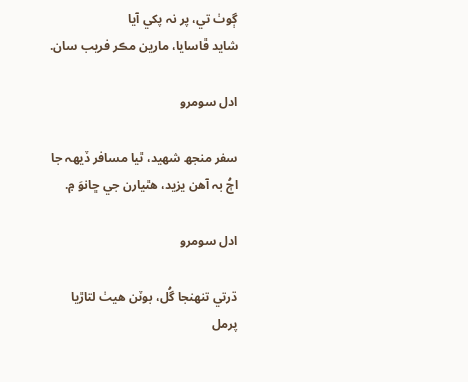ڳوٺ تي، پر نہ پکي آيا
شايد ڦاسايا، مارين مڪر فريب سان.

ادل سومرو

سفر منجھ شھيد، ٿيا مسافر ڏيھہ جا
اڄُ بہ آھن يزيد، هٿيارن جي ڇانوَ ۾.

ادل سومرو

ڌرتي تنهنجا گُل، بوٽن ھيٺ لتاڙيا
پرمل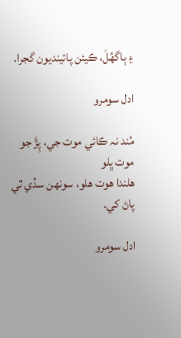۽ ٻاگھُلَ، ڪيئن پائينديون گجرا.

ادل سومرو

مُند نہ ڪائي موت جي، پِڙَ جو موت ڀلو
هلندا ھوت ھلو، سونھن سڏي ٿي پاڻ کي.

ادل سومرو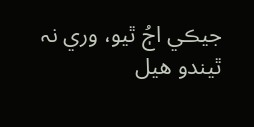جيڪي اڄُ ٿيو، وري نہ ٿيندو ھيل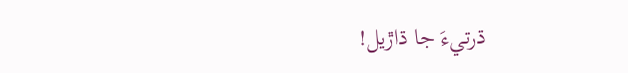ڌرتيءَ جا ڌاڙيل!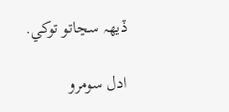ڏيھہ سڃاتو توکي.

ادل سومرو